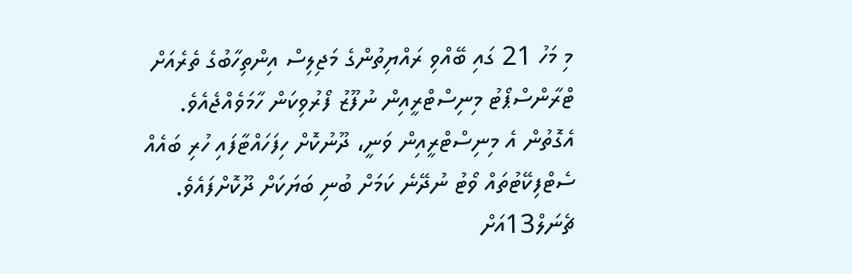މި މަހު 21 ގައި ބޭއްވި ރައްޔިތުންގެ މަޖިލިސް އިންތިހާބުގެ ތެރެއަށް ޓްރާންސްޕޯޓު މިނިސްޓްރީއިން ނުފޫޒު ފޯރުވިކަން ހާމަވެއްޖެއެވެ.
އެގޮތުން އެ މިނިސްޓްރީއިން ވަނީ، ދޫނުކޮށް ހިފަހައްޓާފައި ހުރި ބައެއް ސެޓްފިކޭޓުތައް ވޯޓު ނުދޭނެ ކަމަށް ބުނި ބަޔަކަށް ދޫކޮށްފައެވެ.
ޗެނަލް13އަށް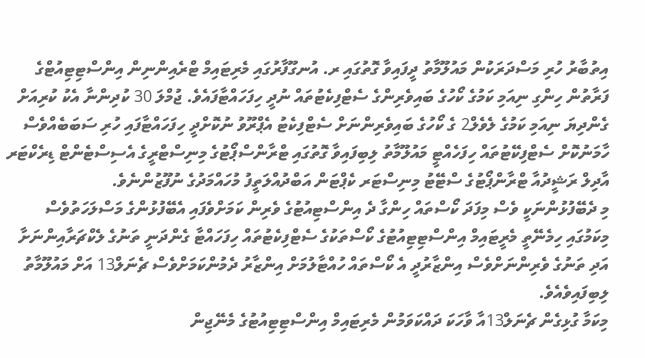އިތުބާރު ހުރި މަސްދަރަކުން މައުލޫމާތު ދީފައިވާ ގޮތުގައި ރ. އުނގޫފާރުގައި މެރިޓައިމް ޓްރެއިންނިން އިންސްޓިޓިއުޓްގެ ފަރާތުން ހިންގި ނިއަމި ކަމުގެ ކޯހުގެ ބައިވެރިންގެ ސެޓްފިކެޓުތައް ނުދީ ހިފަހައްޓާފައެވެ. ޖުމްލަ 30 ކުދިންނާ އެކު ކުރިއަށް ގެންދިޔަ ނިއަމި ކަމުގެ ލެވެލް2 ގެ ކޯހުގެ ބައިވެރިންނަށް ސެޓްފިކެޓު އެޕްރޫވު ނުކޮށްދީ ހިފަހައްޓާފައި ހުރި ސަބަބެއްވެސް ހާމަނުކޮށް ސެޓްފިކޭޓުތައް ހިފަހެއްޓީ މައުލޫމާތު ލިބިފައިވާ ގޮތުގައި ޓްރާންސްޕޯޓުގެ މިނިސްޓްރީގެ އެސިސްޓެންޓް ޑިރެކްޓަރ އާދިލް ރަޝީދުއާ ޓްރާންޕޯޓުގެ ސްޓޭޓު މިނިސްޓަރ ކެޕްޓަން އަބްދުއްލަތީފު މުހައްމަދުގެ ނުފޫޒުންނެވެ.
މި ދެބޭފުޅުންނަކީ ވެސް މިފަދަ ކޯސްތައް ހިންގާ ދެ އިންސްޓިއުޓުގެ ވެރިން ކަމަށްވެފައި އެބޭފުޅުންގެ މަސްލަހަތުވެސް މިކަމުގައި ހިމެނޭތީ މެރީޓައިމް އިންސްޓިޓިއުޓުގެ ކޯސްތަކުގެ ސެޓްފިކެޓުތައް ހިފަހައްޓާ ގެންދަނީ ތަނުގެ ލެކްޗަރާއިންނަށާ އަދި ތަނުގެ ވެރިންނަށްވެސް އިންޒާރުދީ އެ ކޯސްތައް ހުއްޓާލުމަށް އިންޒާރު ދެމުންކަމަށްވެސް ޗެނަލް13 އަށް މައުލޫމާތު ލިބިފައިވެއެވެ.
މިކަމާ ގުޅިގެން ޗެނަލް13އާ ވާހަކަ ދައްކަވަމުން މެރިޓައިމް އިންސްޓިޓިއުޓުގެ މެނޭޖިން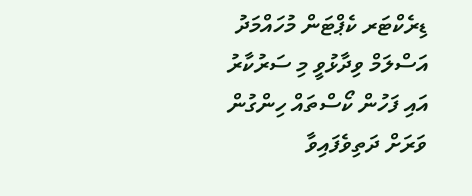ޑިރެކްޓަރ ކެޕްޓަން މުހައްމަދު އަސްލަމް ވިދާޅުވީ މި ސަރުކާރު އައި ފަހުން ކޯސްތައް ހިންގުން ވަރަށް ދަތިވެފައިވާ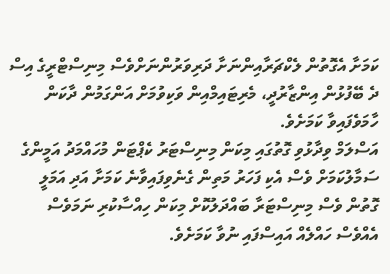ކަމަށާ އެގޮތުން ލެކްޗަރާއިންނަށާ ދަރިވަރުންނަށްވެސް މިނިސްޓްރީގެ އިސް ދެ ބޭފުޅުން އިންޒާރުދީ، މެރިޓައިމްއިން ވަކިވުމަށް އަންގަމުން ދާކަން ހާމަވެފައިވާ ކަމަށެވެ.
އަސްލަމް ވިދާޅުވި ގޮތުގައި މިކަން މިނިސްޓަރު ކެޕްޓަން މުހައްމަދު އަމީންގެ ސަމާލުކަމަށް ވެސް އެކި ފަހަރު މަތިން ގެނެވިފައިވާނެ ކަމަށާ އަދި އަމަލީ ގޮތުން ވެސް މިނިސްޓަރާ ބައްދަލުކޮށް މިކަން ހިއްސާކުރި ނަމަވެސް އެއްވެސް ހައްލެއް އައިސްފައި ނުވާ ކަމަށެވެ.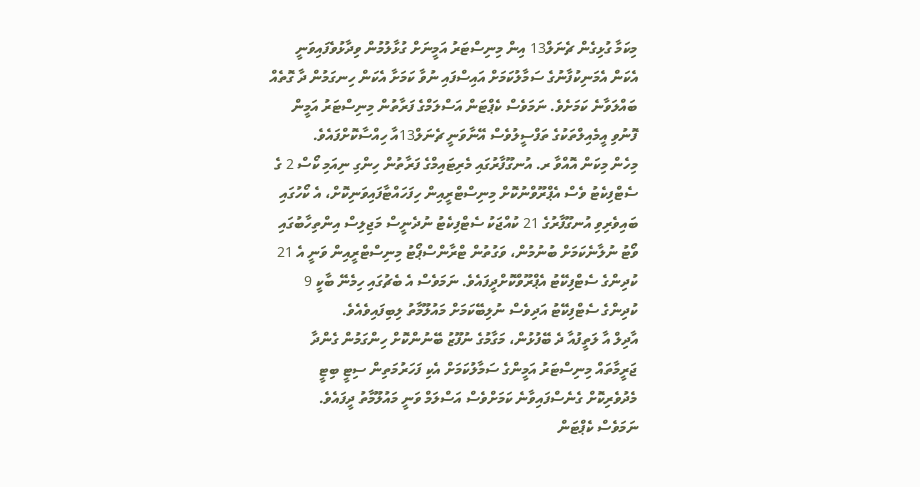މިކަމާ ގުޅިގެން ޗެނަލް13 އިން މިނިސްޓަރު އަމީނަށް ގުޅާލުމުން ވިދާޅުވެފައިވަނީ އެކަން އެމަނިކުފާނުގެ ސަމާލުކަމަށް އައިސްފައި ނުވާ ކަމަށާ އެކަން ހިނގަމުން ދާ ގޮތެއް ބައްލަވާނެ ކަމަށެވެ. ނަމަވެސް ކެޕްޓަން އަސްލަމްގެ ފަރާތުން މިނިސްޓަރު އަމީން ފޮނުވި އީމެއިލްތަކުގެ ތަފްސީލުވެސް އޭނާވަނީ ޗެނަލް13އާ ހިއްސާކޮށްފައެވެ.
މިހެން މިކަން އޮއްވާ ރ. އުނގޫފާރުގައި މެރިޓައިމްގެ ފަރާތުން ހިންގި ނިއަމި ކޯސް 2 ގެ ސެޓްފިކެޓު ވެސް އެޕްރޫވްނުކޮށް މިނިސްޓްރީއިން ހިފަހައްޓާފައިވަނިކޮށް، އެ ކޯހުގައި ބައިވެރިވި އުނގޫފާރުގެ 21 ކުއްޖަކު ސެޓްފިކެޓު ނުދެނީސް މަޖިލިސް އިންތިހާބުގައި ވޯޓު ނުލާނެކަމަށް ބުނުމުން، ވަގުތުން ޓްރާންސްޕޯޓު މިނިސްޓްރީއިން ވަނީ އެ 21 ކުދިންގެ ސެޓްފިކޭޓު އެޕްރޫވްކޮށްދީފައެވެ. ނަމަވެސް އެ ބެޗުގައި ހިމެނޭ ބާކީ 9 ކުދިންގެ ސެޓްފިކޭޓު އަދިވެސް ނުލިބޭކަމަށް މައުލޫމާތު ލިބިފައިވެއެވެ.
އާދިލް އާ ލަތީފުއާ ދެ ބޭފުޅުން، މަގާމުގެ ނުފޫޒު ބޭނުންކޮށް ހިންގަމުން ގެންދާ ޖަރީމާތައް މިނިސްޓަރު އަމީންގެ ސަމާލުކަމަށް އެކި ފަހަރުމަތިން ސިޓީ ބިޓީ މެދުވެރިކޮށް ގެނެސްފައިވާނެ ކަމަށްވެސް އަސްލަމް ވަނީ މައުލޫމާތު ދީފައެވެ.
ނަމަވެސް ކެޕްޓަން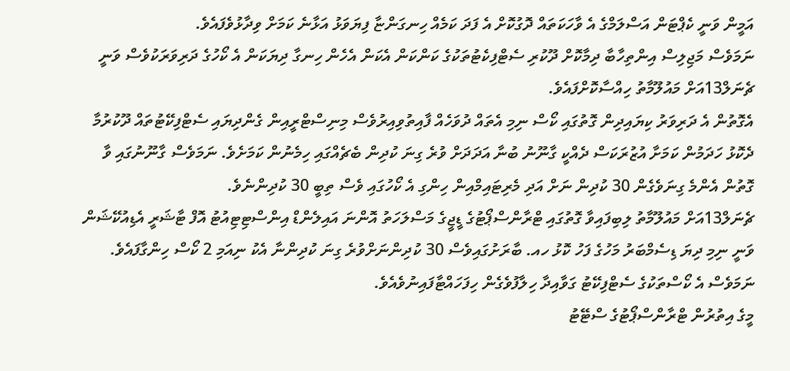އަމީން ވަނީ ކެޕްޓަން އަސްލަމްގެ އެ ވާހަކަތައް ދޮގުކޮށް އެ ފަދަ ކަމެއް ހިނގަންޏާ ފިޔަވަޅު އަޅާނެ ކަމަށް ވިދާޅުވެފައެވެ.
ނަމަވެސް މަޖިލިސް އިންތިހާބާ ދިމާކޮށް ދޫކުރި ސެޓްފިކެޓުތަކުގެ ކަންކަން އެކަން އެހެން ހިނގާ ދިޔަކަން އެ ކޯހުގެ ދަރިވަރަކުވެސް ވަނީ ޗެނަލް13އަށް މައުލޫމާތު ހިއްސާކޮށްފައެވެ.
އެގޮތުން އެ ދަރިވަރު ކިޔައިދިން ގޮތުގައި ކޯސް ނިމި އެތައް ދުވަހެއް ފާއިތުވިއިރުވެސް މިނިސްޓްރީއިން ގެންދިޔައި ސެޓްފިކޭޓުތައް ދޫކުރުމާ ދެކޮޅު ހަދަމުން ކަމަށާ އުޒުރަކަސް ދެއްކީ ގާނޫނު ބުނާ އަދަދަށް ވުރެ ގިނަ ކުދިން ބެޗެއްގައި ހިމެނުން ކަމަށެވެ. ނަމަވެސް ގާނޫނުގައި ވާ ގޮތުން އެންމެ ގިނަވެގެން 30 ކުދިން ނަށް އަދި މެރިޓައިމްއިން ހިންގި އެ ކޯހުގައި ވެސް ތިބީ 30 ކުދިންނެވެ.
ޗެނަލް13އަށް މައުލޫމާތު ލިބިފައިވާ ގޮތުގައި ޓްރާންސްޕޯޓުގެ ޑީޖީގެ މަސްލަހަތު އޮންނަ އައިލެންޑް އިންސްޓިޓިއުޓު އޮފް ޓާޝަރީ އެޑިއުކޭޝަން ވަނީ ނިމި ދިޔަ ޑިސެމްބަރު މަހުގެ ފަހު ކޮޅު ހއ. ބާރަށުގައިވެސް 30 ކުދިންނަށްވުރެ ގިނަ ކުދިންނާ އެކު ނިއަމި 2 ކޯސް ހިންގާފައެވެ. ނަމަވެސް އެ ކޯސްތަކުގެ ސެޓްފިކޭޓު ގަވާއިދާ ހިލާފުވެގެން ހިފަހައްޓާފައިނުވެއެވެ.
މީގެ އިތުރުން ޓްރާންސްޕޯޓުގެ ސްޓޭޓު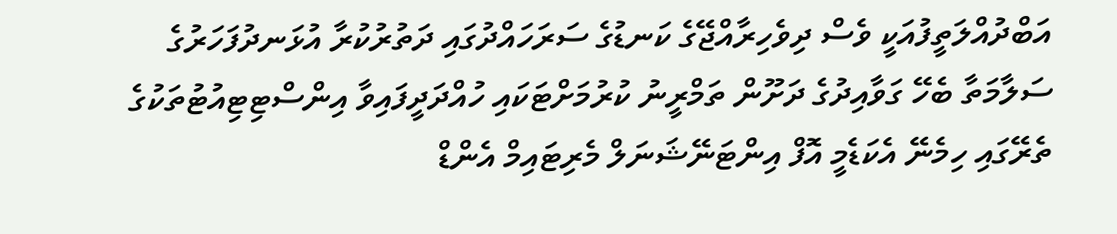އަބްދުއްލަތީފުއަކީ ވެސް ދިވެހިރާއްޖޭގެ ކަނޑުގެ ސަރަހައްދުގައި ދަތުރުކުރާ އުޅަނދުފަހަރުގެ ސަލާމަތާ ބެހޭ ގަވާއިދުގެ ދަށޫން ތަމްރީނު ކުރުމަށްޓަކައި ހުއްދަދީފައިވާ އިންސްޓިޓިއުޓުތަކުގެ ތެރޭގައި ހިމެނޭ އެކަޑެމީ އޮފް އިންޓަނޭޝަނަލް މެރިޓައިމް އެންޑް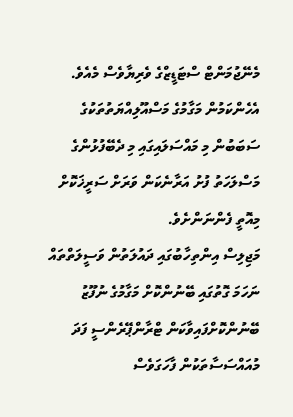މެނޭޖުމަންޓް ސްޓަޑީޒްގެ ވެރިޔާވެސް މެއެވެ. އެހެންކަމުން މަގާމުގެ މަސްއޫލިއްޔަތުތަކުގެ ސަބަބުން މި މައްސަލައިގައި މި ދެބޭފުޅުންގެ މަސްލަހަތު ފުށު އަރާނެކަން ވަރަށް ސަރީޚަކޮށް މިއޮތީ ފެންނަންށެވެ.
މަޖިލިސް އިންތިހާބުގައި ދައުލަތުން ވަސީލަތްތައް ނަހަމަ ގޮތުގައި ބޭނުންކޮށް މަގާމުގެ ނުފޫޒު ބޭނުންކޮށްފައިވާކަން ޓްރާންޕޭރެންސީ ފަދަ މުއައްސަސާތަކުން ފާހަގަވެސް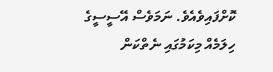ކޮށްފައިވެއެވެ. ނަމަވެސް އޭސީސީގެ ހިލަމެއް މިކަމުގައި ނެތްކަން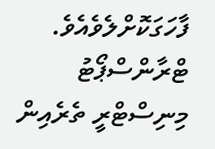ފާހަގަކޮށްލެވެއެވެ.
ޓްރާންސްޕޯޓު މިނިސްޓްރީ ތެރެއިން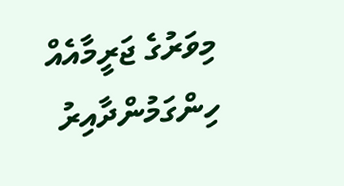މިވަރުގެ ޖަރީމާއެއް ހިންގަމުންދާއިރު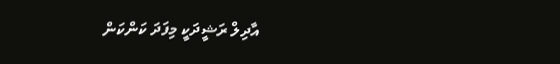އާދިލް ރަޝީދަކީ މިފަދަ ކަންކަން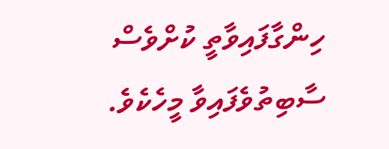ހިންގާފައިވާތީ ކުށްވެސް ސާބިތުވެފައިވާ މީހެކެވެ.